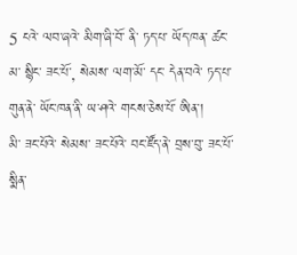5 ངའེ་ ལབ་ཞའེ་ མིག་ཞི་བོ་ ནི་ ཏད་པ་ ཡོད་ཁན་ ཚང་མ་ སྙིང་ ཟང་པོ་, སེམས་ ལག་མོ་ དང་ དེན་བའེ་ ཏད་པ་ གུན་ནེ་ ཡོང་ཁན་ནི་ ཡ་ཤའེ་ གངས་ཅེས་པོ་ ཨིན་།
མི་ ཟང་པོའེ་ སེམས་ ཟང་པོའེ་ བང་ཛོད་ནེ་ བྲས་བུ་ ཟང་པོ་ སྨིན་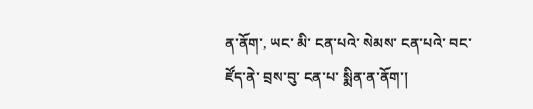ན་ནོག་, ཡང་ མི་ ངན་པའེ་ སེམས་ ངན་པའེ་ བང་ཛོད་ནེ་ བྲས་བུ་ ངན་པ་ སྨིན་ན་ནོག་།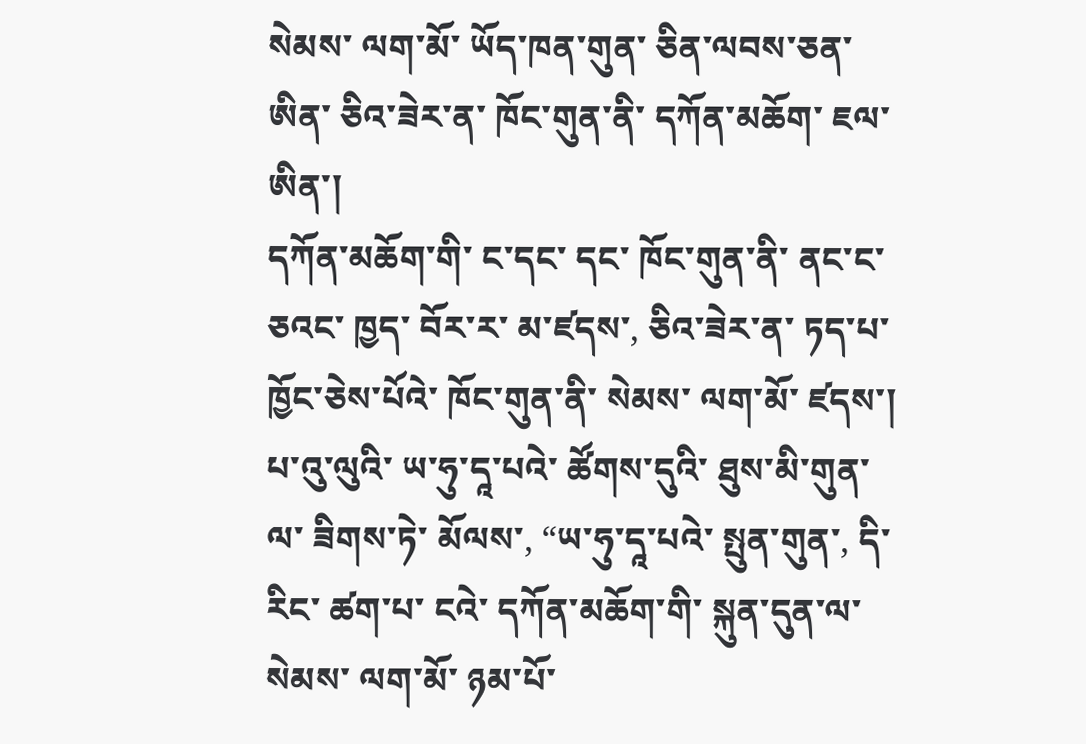སེམས་ ལག་མོ་ ཡོད་ཁན་གུན་ ཅིན་ལབས་ཅན་ ཨིན་ ཅིའ་ཟེར་ན་ ཁོང་གུན་ནི་ དཀོན་མཆོག་ ཇལ་ཨིན་།
དཀོན་མཆོག་གི་ ང་དང་ དང་ ཁོང་གུན་ནི་ ནང་ང་ ཅའང་ ཁྱད་ བོར་ར་ མ་ཛདས་, ཅིའ་ཟེར་ན་ ཏད་པ་ ཁྱོང་ཅེས་པོའེ་ ཁོང་གུན་ནི་ སེམས་ ལག་མོ་ ཛདས་།
པ་འུ་ལུའི་ ཡ་ཧུ་དཱ་པའེ་ ཚོགས་དུའི་ ཐུས་མི་གུན་ལ་ ཟིགས་ཏེ་ མོལས་, “ཡ་ཧུ་དཱ་པའེ་ སྤུན་གུན་, དི་རིང་ ཚག་པ་ ངའེ་ དཀོན་མཆོག་གི་ སྐུན་དུན་ལ་ སེམས་ ལག་མོ་ ཉམ་པོ་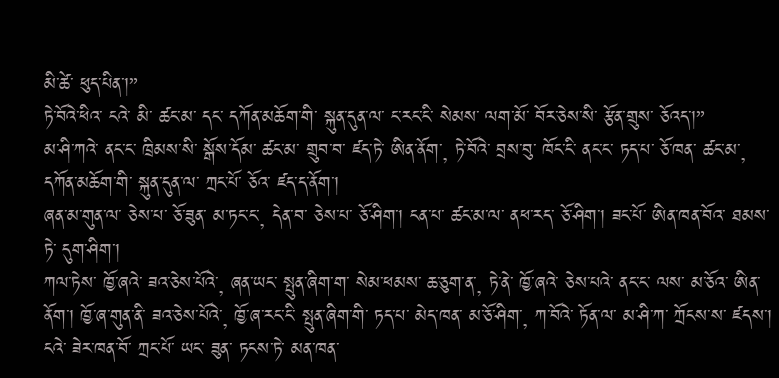མི་ཚེ་ ཕུད་པིན་།”
ཏེ་བོའེ་ཕིའ་ ངའེ་ མི་ ཚང་མ་ དང་ དཀོན་མཆོག་གི་ སྐུན་དུན་ལ་ ང་རང་ངི་ སེམས་ ལག་མོ་ བོར་ཅེས་སི་ རྩོན་གྲུས་ ཅོའད་།”
མ་ཤི་ཀའེ་ ནང་ང་ ཁྲིམས་སི་ སྒོས་དོམ་ ཚང་མ་ གྲུབ་བ་ ཛད་ཏེ་ ཨིན་ནོག་, ཏེ་བོའེ་ བྲས་བུ་ ཁོང་ངི་ ནང་ང་ ཏད་པ་ ཅོ་ཁན་ ཚང་མ་, དཀོན་མཆོག་གི་ སྐུན་དུན་ལ་ ཀྲང་པོ་ ཅོའ་ ཛད་ད་ནོག་།
ཞན་མ་གུན་ལ་ ཅེས་པ་ ཅོ་ཟུན་ མ་ཏང་ང་, དེན་བ་ ཅེས་པ་ ཅོ་ཤིག་། ངན་པ་ ཚང་མ་ལ་ ནཕ་རད་ ཅོ་ཤིག་། ཟང་པོ་ ཨིན་ཁན་བོའ་ ཐམས་ཏེ་ དུག་ཤིག་།
ཀལ་ཏེས་ ཁྱོ་ཞའེ་ ཟའ་ཅེས་པོའེ་, ཞན་ཡང་ སྤུན་ཞིག་ག་ སེམ་ཕམས་ ཆ་ཅུག་ན་, ཏེ་ནེ་ ཁྱོ་ཞའེ་ ཅེས་པའེ་ ནང་ང་ ལས་ མ་ཅོའ་ ཨིན་ནོག་། ཁྱོ་ཞ་གུན་ནི་ ཟའ་ཅེས་པོའེ་, ཁྱོ་ཞ་རང་ངི་ སྤུན་ཞིག་གི་ ཏད་པ་ མེད་ཁན་ མ་ཅོ་ཤིག་, ཀ་བོའེ་ ཏོན་ལ་ མ་ཤི་ཀ་ ཀྲོངས་ས་ ཛདས་།
ངའེ་ ཟེར་ཁན་བོ་ ཀྲང་པོ་ ཡང་ ཟུན་ ཏངས་ཏེ་ མན་ཁན་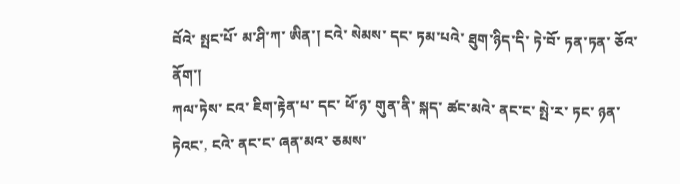བོའེ་ སྤང་པོ་ མ་ཤི་ཀ་ ཨིན་། ངའེ་ སེམས་ དང་ ཏམ་པའེ་ ཐུག་ཉིད་དི་ ཏེ་བོ་ ཏན་ཏན་ ཅོའ་ནོག་།
ཀལ་ཏེས་ ངའ་ ཇིག་རྟེན་པ་ དང་ ཕོ་ཉ་ གུན་ནི་ སྐད་ ཚང་མའེ་ ནང་ང་ སྤེ་ར་ ཏང་ ཉན་ཏེའང་, ངའེ་ ནང་ང་ ཞན་མའ་ ཅམས་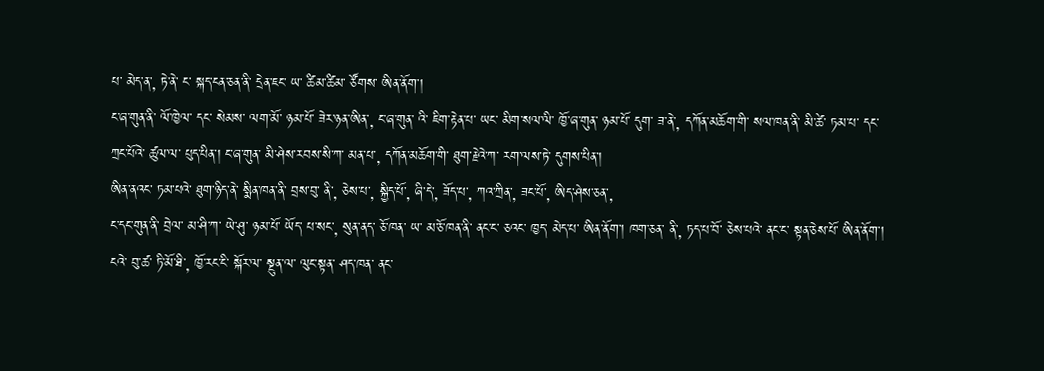པ་ མེད་ན་, ཏེ་ནེ་ ང་ སྐད་ངན་ཅན་ནི་ དྲེན་ཇང་ ཡ་ ཚིམ་ཚིམ་ ཙོགས་ ཨིན་ནོག་།
ང་ཞ་གུན་ནི་ ལོ་ཁྱེལ་ དང་ སེམས་ ལག་མོ་ ཉམ་པོ་ ཟེར་ཉན་ཨིན་, ང་ཞ་གུན་ འི་ ཇིག་རྟེན་པ་ ཡང་ མིག་སལ་ལི་ ཁྱོ་ཞ་གུན་ ཉམ་པོ་ དུག་ ཟ་ནེ་, དཀོན་མཆོག་གི་ སལ་ཁན་ནི་ མི་ཚེ་ ཏམ་པ་ དང་ ཀྲང་པོའེ་ ཚུལ་ལ་ པུད་པིན་། ང་ཞ་གུན་ མི་ཤེས་རབས་སི་ཀ་ མན་པ་, དཀོན་མཆོག་གི་ ཐུག་རྗེའེ་ཀ་ རག་ལས་ཏེ་ དུགས་པིན་།
ཨིན་ནའང་ ཏམ་པའེ་ ཐུག་ཉིད་ནེ་ སྨིན་ཁན་ནི་ བྲས་བུ་ ནི་, ཅེས་པ་, སྐྱིད་པོ་, ཞི་དེ་, ཟོད་པ་, ཀའ་ཀྲིན་, ཟང་པོ་, ཨིད་ཤེས་ཅན་,
ང་དང་གུན་ནི་ བྲེལ་ མ་ཤི་ཀ་ ཡེ་ཤུ་ ཉམ་པོ་ ཡོད་ པ་སང་, སུན་ནད་ ཅོ་ཁན་ ཡ་ མ་ཅོ་ཁན་ནི་ ནང་ང་ ཅའང་ ཁྱད་ མེད་པ་ ཨིན་ནོག་། ཁག་ཅན་ ནི་, ཏད་པ་བོ་ ཅེས་པའེ་ ནང་ང་ སྟན་ཅེས་པོ་ ཨིན་ནོག་།
ངའེ་ བུ་ཚ་ ཏི་མོ་ཐི་, ཁྱོ་རང་ངི་ སྐོར་ལ་ སྔུན་ལ་ ལུང་སྟན་ ཤད་ཁན་ ནང་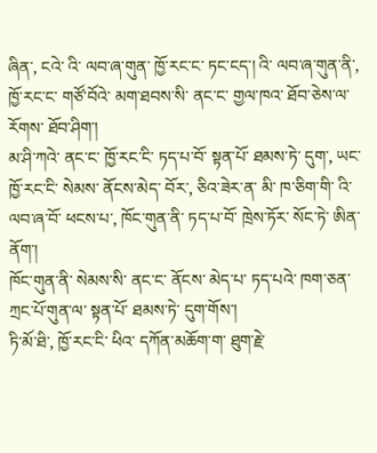ཞིན་, ངའེ་ འི་ ལབ་ཞ་གུན་ ཁྱོ་རང་ང་ ཏང་ངད་། འི་ ལབ་ཞ་གུན་ནི་, ཁྱོ་རང་ང་ གཙོ་བོའེ་ མག་ཐབས་སི་ ནང་ང་ གྱལ་ཁའ་ ཐོབ་ཅེས་ལ་ རོགས་ ཐོབ་ཤིག་།
མ་ཤི་ཀའེ་ ནང་ང་ ཁྱོ་རང་ངི་ ཏད་པ་བོ་ སྟན་པོ་ ཐམས་ཏེ་ དུག་, ཡང་ ཁྱོ་རང་ངི་ སེམས་ ནོངས་མེད་ བོར་, ཅིའ་ཟེར་ན་ མི་ ཁ་ཅིག་གི་ འི་ ལབ་ཞ་བོ་ ཕངས་པ་, ཁོང་གུན་ནི་ ཏད་པ་བོ་ ཁྲེས་ཏོར་ སོང་ཏེ་ ཨིན་ནོག་།
ཁོང་གུན་ནི་ སེམས་སི་ ནང་ང་ ནོངས་ མེད་པ་ ཏད་པའེ་ ཁག་ཅན་ ཀྲང་པོ་གུན་ལ་ སྟན་པོ་ ཐམས་ཏེ་ དུག་གོས་།
ཏི་མོ་ཐི་, ཁྱོ་རང་ངི་ ཕིའ་ དཀོན་མཆོག་ག་ ཐུག་རྗེ་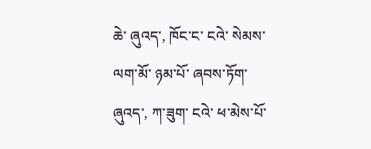ཆེ་ ཞུའད་, ཁོང་ང་ ངའེ་ སེམས་ ལག་མོ་ ཉམ་པོ་ ཞབས་ཏོག་ ཞུའད་, ཀ་ཟུག་ ངའེ་ ཕ་མེས་པོ་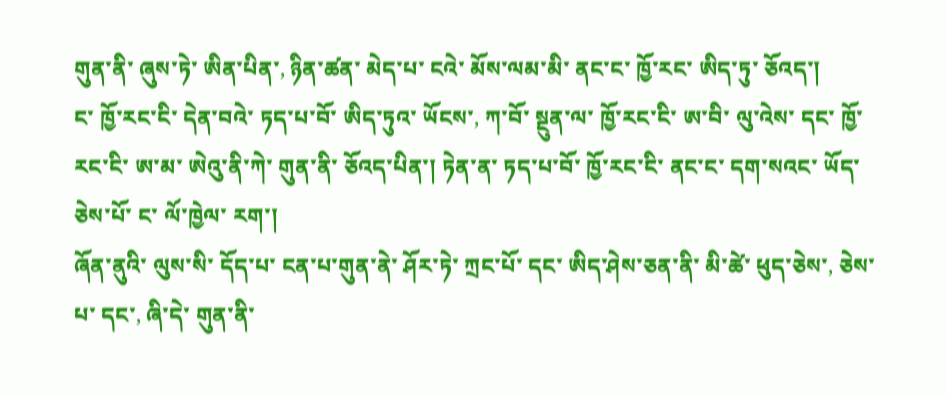གུན་ནི་ ཞུས་ཏེ་ ཨིན་པིན་, ཉིན་ཚན་ མེད་པ་ ངའེ་ མོས་ལམ་མི་ ནང་ང་ ཁྱོ་རང་ ཨིད་ཏུ་ ཅོའད་།
ང་ ཁྱོ་རང་ངི་ དེན་བའེ་ ཏད་པ་བོ་ ཨིད་ཏུའ་ ཡོངས་, ཀ་བོ་ སྔུན་ལ་ ཁྱོ་རང་ངི་ ཨ་བི་ ལུ་འེས་ དང་ ཁྱོ་རང་ངི་ ཨ་མ་ ཨེའུ་ནི་ཀེ་ གུན་ནི་ ཅོའད་པིན་། ཏེན་ན་ ཏད་པ་བོ་ ཁྱོ་རང་ངི་ ནང་ང་ དག་སའང་ ཡོད་ཅེས་པོ་ ང་ ལོ་ཁྱེལ་ རག་།
ཞོན་ནུའི་ ལུས་སི་ དོད་པ་ ངན་པ་གུན་ནེ་ ཤོར་ཏེ་ ཀྲང་པོ་ དང་ ཨིད་ཤེས་ཅན་ནི་ མི་ཚེ་ ཕུད་ཅེས་, ཅེས་པ་ དང་, ཞི་དེ་ གུན་ནི་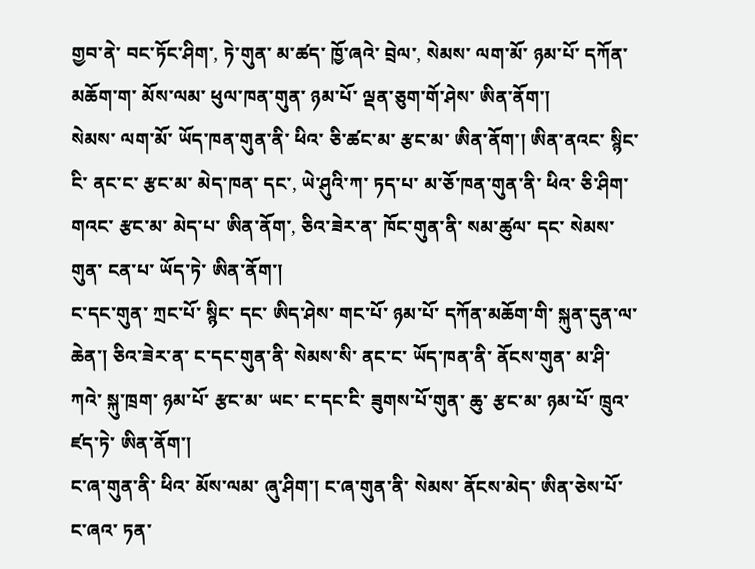གྱབ་ནེ་ བང་ཏོང་ཤིག་, ཏེ་གུན་ མ་ཚད་ ཁྱོ་ཞའེ་ བྲེལ་, སེམས་ ལག་མོ་ ཉམ་པོ་ དཀོན་མཆོག་ག་ མོས་ལམ་ ཕུལ་ཁན་གུན་ ཉམ་པོ་ ལྡན་ཅུག་གོ་ཤེས་ ཨིན་ནོག་།
སེམས་ ལག་མོ་ ཡོད་ཁན་གུན་ནི་ ཕིའ་ ཅི་ཚང་མ་ རྩང་མ་ ཨིན་ནོག་། ཨིན་ནའང་ སྙིང་ངི་ ནང་ང་ རྩང་མ་ མེད་ཁན་ དང་, ཡེ་ཤུའི་ཀ་ ཏད་པ་ མ་ཅོ་ཁན་གུན་ནི་ ཕིའ་ ཅི་ཤིག་གའང་ རྩང་མ་ མེད་པ་ ཨིན་ནོག་, ཅིའ་ཟེར་ན་ ཁོང་གུན་ནི་ སམ་ཚུལ་ དང་ སེམས་ གུན་ ངན་པ་ ཡོད་ཏེ་ ཨིན་ནོག་།
ང་དང་གུན་ ཀྲང་པོ་ སྙིང་ དང་ ཨིད་ཤེས་ གང་པོ་ ཉམ་པོ་ དཀོན་མཆོག་གི་ སྐུན་དུན་ལ་ ཆེན་། ཅིའ་ཟེར་ན་ ང་དང་གུན་ནི་ སེམས་སི་ ནང་ང་ ཡོད་ཁན་ནི་ ནོངས་གུན་ མ་ཤི་ཀའེ་ སྐུ་ཁྲག་ ཉམ་པོ་ རྩང་མ་ ཡང་ ང་དང་ངི་ ཟུགས་པོ་གུན་ ཆུ་ རྩང་མ་ ཉམ་པོ་ ཁྲུའ་ ཛད་ཏེ་ ཨིན་ནོག་།
ང་ཞ་གུན་ནི་ ཕིའ་ མོས་ལམ་ ཞུ་ཤིག་། ང་ཞ་གུན་ནི་ སེམས་ ནོངས་མེད་ ཨིན་ཅེས་པོ་ ང་ཞའ་ ཏན་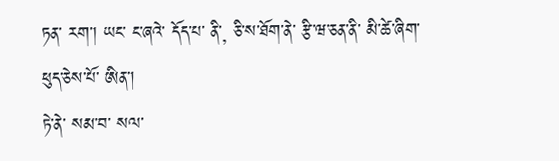ཏན་ རག་། ཡང་ ང་ཞའེ་ དོད་པ་ ནི་, ཅི་ས་ཐོག་ནེ་ རྩི་ཝ་ཅན་ནི་ མི་ཚེ་ཞིག་ ཕུད་ཅེས་པོ་ ཨིན་།
ཏེ་ནེ་ སམ་བ་ སལ་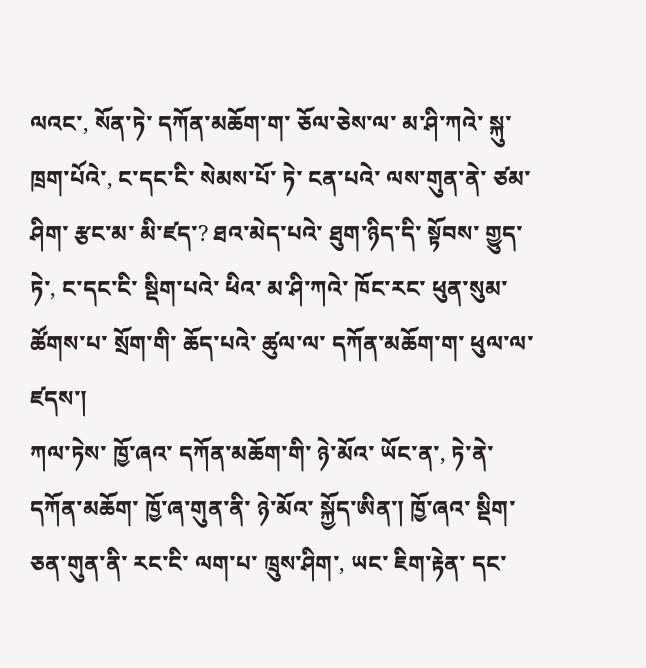ལའང་, སོན་ཏེ་ དཀོན་མཆོག་ག་ ཅོལ་ཅེས་ལ་ མ་ཤི་ཀའེ་ སྐུ་ཁྲག་པོའེ་, ང་དང་ངི་ སེམས་པོ་ ཏེ་ ངན་པའེ་ ལས་གུན་ནེ་ ཙམ་ཤིག་ རྩང་མ་ མི་ཛད་? ཐའ་མེད་པའེ་ ཐུག་ཉིད་དི་ སྟོབས་ གྱུད་ཏེ་, ང་དང་ངི་ སྡིག་པའེ་ ཕིའ་ མ་ཤི་ཀའེ་ ཁོང་རང་ ཕུན་སུམ་ཚོགས་པ་ སྲོག་གི་ ཆོད་པའེ་ ཚུལ་ལ་ དཀོན་མཆོག་ག་ ཕུལ་ལ་ ཛདས་།
ཀལ་ཏེས་ ཁྱོ་ཞའ་ དཀོན་མཆོག་གི་ ཉེ་མོའ་ ཡོང་ན་, ཏེ་ནེ་ དཀོན་མཆོག་ ཁྱོ་ཞ་གུན་ནི་ ཉེ་མོའ་ སྐྱོད་ཨིན་། ཁྱོ་ཞའ་ སྡིག་ཅན་གུན་ནི་ རང་ངི་ ལག་པ་ ཁྲུས་ཤིག་, ཡང་ ཇིག་རྟེན་ དང་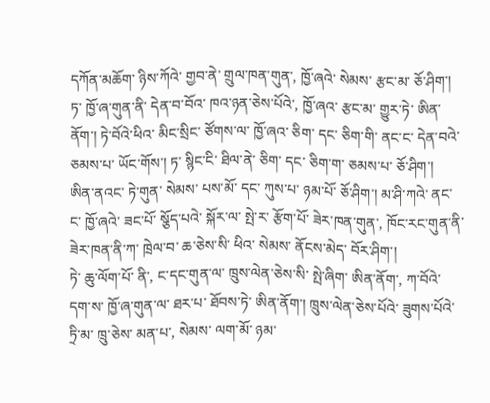དཀོན་མཆོག་ ཉིས་ཀོའེ་ གྱབ་ནེ་ གྲུལ་ཁན་གུན་, ཁྱོ་ཞའེ་ སེམས་ རྩང་མ་ ཅོ་ཤིག་།
ཏ་ ཁྱོ་ཞ་གུན་ནི་ དེན་བ་བོའ་ ཁའ་ཉན་ཅེས་པོའེ་, ཁྱོ་ཞའ་ རྩང་མ་ གྱུར་ཏེ་ ཨིན་ནོག་། ཏེ་བོའེ་ཕིའ་ མིང་སྲིང་ ཙོགས་ལ་ ཁྱོ་ཞའ་ ཅིག་ དང་ ཅིག་གི་ ནང་ང་ དེན་བའེ་ ཅམས་པ་ ཡོང་གོས་། ཏ་ སྙིང་ངི་ ཐིལ་ནེ་ ཅིག་ དང་ ཅིག་ག་ ཅམས་པ་ ཅོ་ཤིག་།
ཨིན་ནའང་ ཏེ་གུན་ སེམས་ པས་མོ་ དང་ ཀུས་པ་ ཉམ་པོ་ ཅོ་ཤིག་། མ་ཤི་ཀའེ་ ནང་ང་ ཁྱོ་ཞའེ་ ཟང་པོ་ སྕོད་པའེ་ སྐོར་ལ་ སྤེ་ར་ རྩོག་པོ་ ཟེར་ཁན་གུན་, ཁོང་རང་གུན་ནི་ ཟེར་ཁན་ནི་ཀ་ ཁྲེལ་བ་ ཆ་ཅེས་སི་ ཕིའ་ སེམས་ ནོངས་མེད་ བོར་ཤིག་།
ཏེ་ ཆུ་ལོག་པོ་ ནི་, ང་དང་གུན་ལ་ ཁྲུས་ལེན་ཅེས་སི་ སྤེ་ཞིག་ ཨིན་ནོག་, ཀ་བོའེ་ དག་ས་ ཁྱོ་ཞ་གུན་ལ་ ཐར་པ་ ཐོབས་ཏེ་ ཨིན་ནོག་། ཁྲུས་ལེན་ཅེས་པོའེ་ ཟུགས་པོའེ་ ཏྲི་མ་ ཁྲུ་ཅེས་ མན་པ་, སེམས་ ལག་མོ་ ཉམ་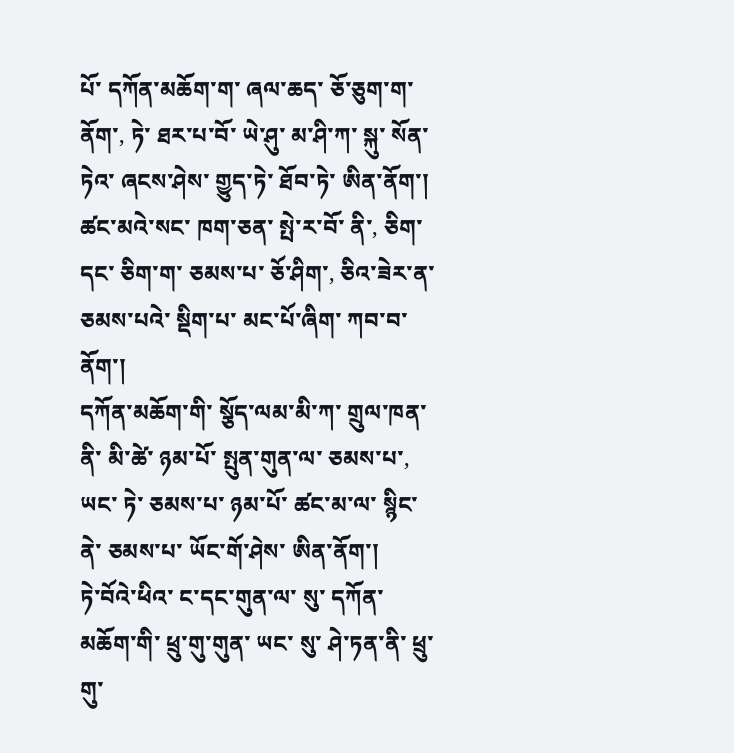པོ་ དཀོན་མཆོག་ག་ ཞལ་ཆད་ ཅོ་ཅུག་ག་ནོག་, ཏེ་ ཐར་པ་བོ་ ཡེ་ཤུ་ མ་ཤི་ཀ་ སྐུ་ སོན་ཏེའ་ ཞངས་ཤེས་ གྱུད་ཏེ་ ཐོབ་ཏེ་ ཨིན་ནོག་།
ཚང་མའེ་སང་ ཁག་ཅན་ སྤེ་ར་བོ་ ནི་, ཅིག་ དང་ ཅིག་ག་ ཅམས་པ་ ཅོ་ཤིག་, ཅིའ་ཟེར་ན་ ཅམས་པའེ་ སྡིག་པ་ མང་པོ་ཞིག་ ཀབ་བ་ནོག་།
དཀོན་མཆོག་གི་ སྕོད་ལམ་མི་ཀ་ གྲུལ་ཁན་ནི་ མི་ཚེ་ ཉམ་པོ་ སྤུན་གུན་ལ་ ཅམས་པ་, ཡང་ ཏེ་ ཅམས་པ་ ཉམ་པོ་ ཚང་མ་ལ་ སྙིང་ནེ་ ཅམས་པ་ ཡོང་གོ་ཤེས་ ཨིན་ནོག་།
ཏེ་བོའེ་ཕིའ་ ང་དང་གུན་ལ་ སུ་ དཀོན་མཆོག་གི་ ཕྲུ་གུ་གུན་ ཡང་ སུ་ ཤེ་ཏན་ནི་ ཕྲུ་གུ་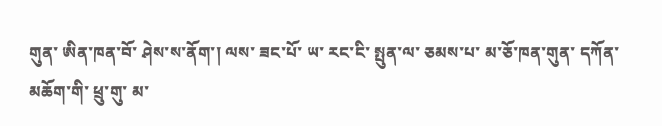གུན་ ཨིན་ཁན་བོ་ ཤེས་ས་ནོག་། ལས་ ཟང་པོ་ ཡ་ རང་ངི་ སྤུན་ལ་ ཅམས་པ་ མ་ཅོ་ཁན་གུན་ དཀོན་མཆོག་གི་ ཕྲུ་གུ་ མ་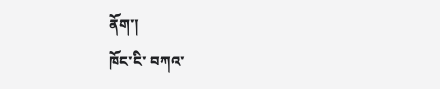ནོག་།
ཁོང་ངི་ བཀའ་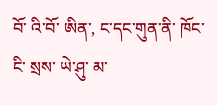བོ་ འི་བོ་ ཨིན་, ང་དང་གུན་ནི་ ཁོང་ངི་ སྲས་ ཡེ་ཤུ་ མ་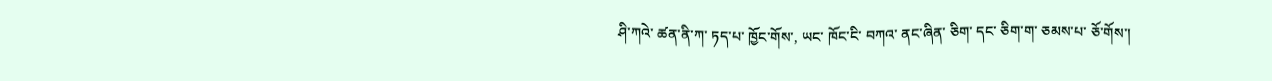ཤི་ཀའེ་ ཚན་ནི་ཀ་ ཏད་པ་ ཁྱོང་གོས་, ཡང་ ཁོང་ངི་ བཀའ་ ནང་ཞིན་ ཅིག་ དང་ ཅིག་ག་ ཅམས་པ་ ཅོ་གོས་།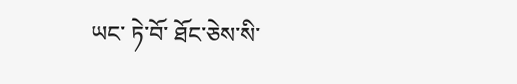ཡང་ ཏེ་བོ་ ཐོང་ཅེས་སི་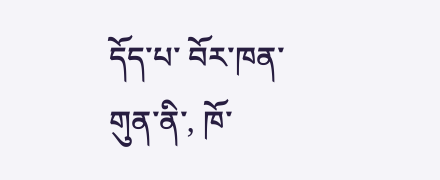དོད་པ་ བོར་ཁན་གུན་ནི་, ཁོ་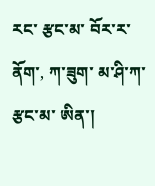རང་ རྩང་མ་ བོར་ར་ནོག་, ཀ་ཟུག་ མ་ཤི་ཀ་ རྩང་མ་ ཨིན་།